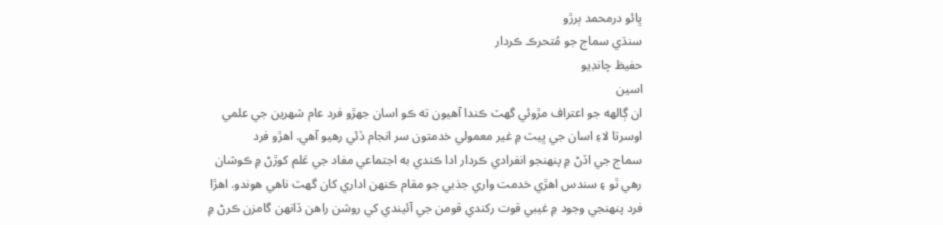ڀائو درمحمد ٻرڙو
سنڌي سماج جو مُتحرڪ ڪردار
حفيظ چانڊيو
اسين
ان ڳالهه جو اعتراف مڙوئي گهٽ ڪندا آهيون ته ڪو اسان جهڙو فرد عام شهرين جي علمي
اوسرتا لاءِ اسان جي ڀيٽ ۾ غير معمولي خدمتون سر انجام ڏئي رهيو آهي. اهڙو فرد
سماج جي اڏڻ ۾ پنهنجو انفرادي ڪردار ادا ڪندي به اجتماعي مفاد جي عَلم کوڙڻ ۾ ڪوشان
رهي ٿو ۽ سندس اهڙي خدمت واري جذبي جو مقام ڪنهن اداري کان گهٽ ناهي هوندو. اهڙا
فرد پنهنجي وجود ۾ غيبي قوت رکندي قومن جي آئيندي کي روشن راهن ڏانهن گامزن ڪرڻ ۾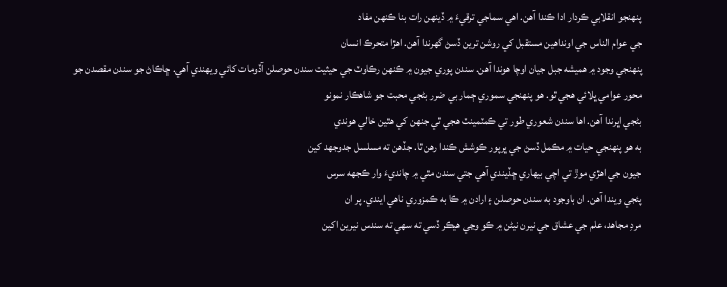پنهنجو انقلابي ڪردار ادا ڪندا آهن. اهي سماجي ترقيءَ ۾ ڏينهن رات بنا ڪنهن مفاد
جي عوام الناس جي اونداهين مستقبل کي روشن ترين ڏسڻ گهرندا آهن. اهڙا متحرڪ انسان
پنهنجي وجود ۾ هميشه جبل جيان اوچا هوندا آهن. سندن پوري جيون ۾ ڪنهن رڪاوٽ جي حيثيت سندن حوصلن آڏومات کائي ويهندي آهي. ڇاڪاڻ جو سندن مقصدن جو
محور عوامي ڀلائي هجي ٿو. هو پنهنجي سموري ڄمار بي ضرر بڻجي محبت جو شاهڪار نمونو
بڻجي اڀرندا آهن. اها سندن شعوري طور تي ڪمٽمينٽ هجي ٿي جنهن کي هٿين خالي هوندي
به هو پنهنجي حيات ۾ مڪمل ڏسڻ جي ڀرپور ڪوشش ڪندا رهن ٿا. جڏهن ته مسلسل جدوجهد کين
جيون جي اهڙي موڙ تي اچي بيهاري ڇڏيندي آهي جتي سندن مٿي ۾ چانديءَ وار ڪجهه سرس
پئجي ويندا آهن. ان باوجود به سندن حوصلن ۽ ارادن ۾ ڪا به ڪمزوري ناهي ايندي. پر ان
مردِ مجاهد، علم جي عشاق جي نيرن نيڻن ۾ ڪو وڃي هيڪر ڏسي ته سهي ته سندس نيرين اکين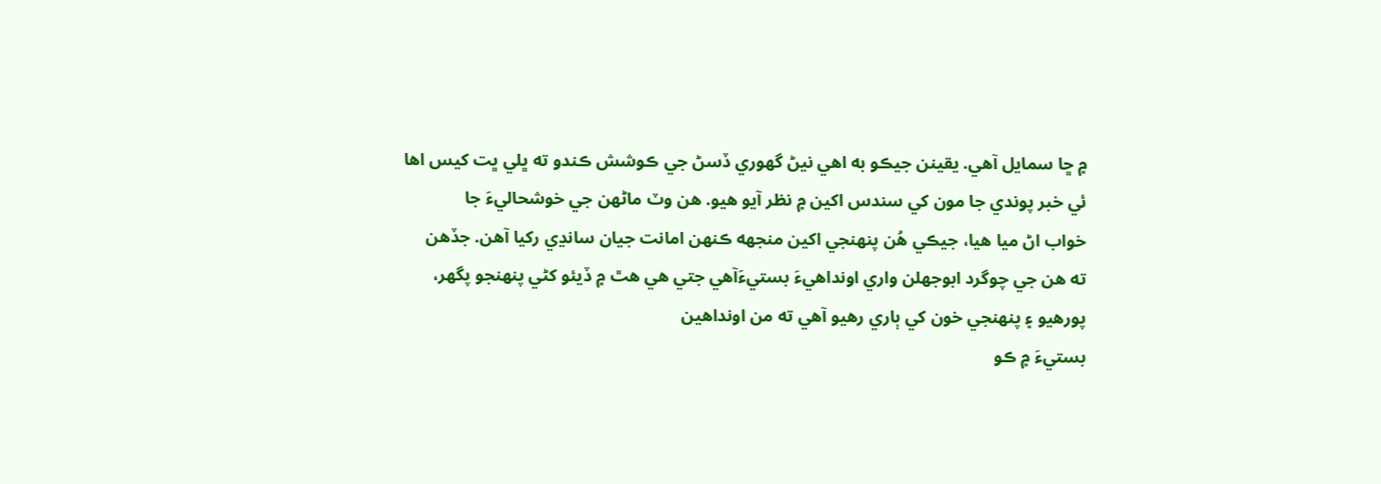۾ ڇا سمايل آهي. يقينن جيڪو به اهي نيڻ گهوري ڏسڻ جي ڪوشش ڪندو ته ڀلي ڀت کيس اها
ئي خبر پوندي جا مون کي سندس اکين ۾ نظر آيو هيو. هن وٽ ماڻهن جي خوشحاليءَ جا
خواب اڻ ميا هيا، جيڪي هُن پنهنجي اکين منجهه ڪنهن امانت جيان سانڍي رکيا آهن. جڏهن
ته هن جي چوگرد ابوجهلن واري اونداهيءَ بستيءَآهي جتي هي هٿ ۾ ڏيئو کڻي پنهنجو پگهر، پورهيو ۽ پنهنجي خون کي ٻاري رهيو آهي ته من اونداهين
بستيءَ ۾ ڪو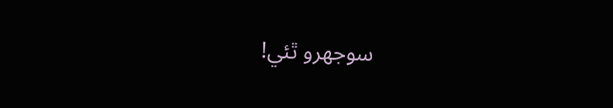سوجهرو ٿئي!